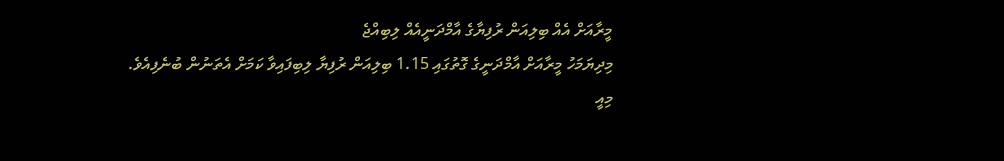މީރާއަށް އެއް ބިލިއަން ރުފިޔާގެ އާމްދަނީއެއް ލިބިއްޖެ
މިދިޔަމަހު މީރާއަށް އާމްދަނީގެ ގޮތުގައި 1.15 ބިލިއަން ރުފިޔާ ލިބިފައިވާ ކަމަށް އެތަނުން ބުނެފިއެވެ.
މިއީ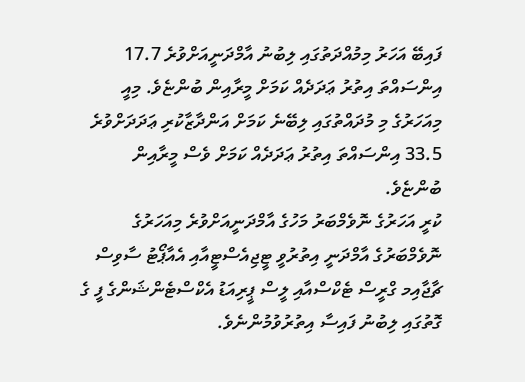ފައިބޭ އަހަރު މިމުއްދަތުގައި ލިބުނު އާމްދަނީއަށްވުރެ 17.7 އިންސައްތަ އިތުރު ޢަދަދެއް ކަމަށް މީރާއިން ބުންޏެވެ. މިއީ މިއަހަރުގެ މި މުދައްތުގައި ލިބޭނެ ކަމަށް އަންދާޒާކުރި ޢަދަދަށްވުރެ 33.5 އިންސައްތަ އިތުރު ޢަދަދެއް ކަމަށް ވެސް މީރާއިން ބުންޏެވެ.
ކުރީ އަހަރުގެ ނޮވެމްބަރު މަހުގެ އާމްދަނީއަށްވުރެ މިއަހަރުގެ ނޮވެމްބަރުގެ އާމްދަނީ އިތުރުވީ ޓީޖިއެސްޓީއާއި އެއާޕޯޓު ސާވިސް ޗާޖާއިމ ގްރީސް ޓެކްސްއާއި ލީސް ޕީރިއަޑު އެކްސްޓެންޝަންގެ ފީ ގެ ގޮތުގައި ލިބުނު ފައިސާ އިތުރުވުމުންނެވެ.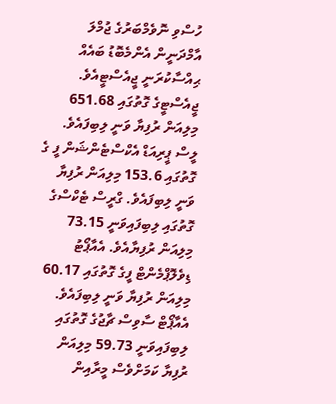ހުސްވި ނޮވެމްބަރުގެ ޖުމްލަ އާމްދަނީން އެންމެބޮޑު ބައެއް ޙިއްސާކުރަނީ ޖީއެސްޓީއެވެ.
ޖީއެސްޓީގެ ގޮތުގައި 651.68 މިލިއަން ރުފިޔާ ވަނީ ލިބިފައެވެ. ލީސް ޕީރިއަޑް އެކްސްޓެންޝަން ފީ ގެ ގޮތުގައި 153.6 މިލިއަން ރުފިޔާ ވަނީ ލިބިފައެވެ. ގްރީސް ޓެކްސްގެ ގޮތުގައި ލިބިފައިވަނީ 73.15 މިލިއަން ރުފިޔާއެވެ. އެއާޕޯޓު ޑިވެލޮޕްމެންޓް ފީގެ ގޮތުގައި 60.17 މިލިއަން ރުފިޔާ ވަނީ ލިބިފައެވެ. އެއާޕޯޓް ސާވިސް ޗާޖުގެ ގޮތުގައި ލިބިފައިވަނީ 59.73 މިލިއަން ރުފިޔާ ކަމަށްވެސް މީރާއިން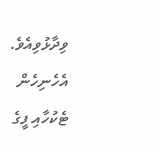ވިދާޅުވިއެވެ.  އެހެނިހެން ޓެކުހާއި ފީގެ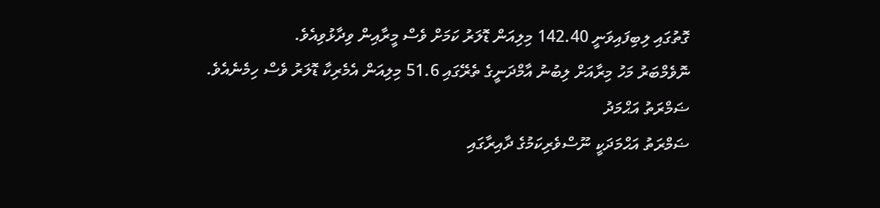ގޮތުގައި ލިބިފައިވަނީ 142.40 މިލިއަން ޑޮލަރު ކަމަށް ވެސް މީރާއިން ވިދާޅުވިއެވެ.
ނޮވެމްބަރު މަހު މިރާއަށް ލިބުނު އާމްދަނީގެ ތެރޭގައި 51.6 މިލިއަން އެމެރިކާ ޑޮލަރު ވެސް ހިމެނެއެވެ.
ޟަމްރަތު އަޙްމަދު
ޟަމްރަތު އަޙްމަދަކީ ނޫސްވެރިކަމުގެ ދާއިރާގައި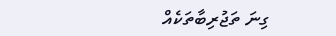ގިނަ ތަޖުރިބާތަކެއް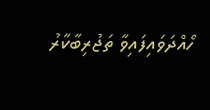ހޯއްދަވައިފައިވާ ތަޖުރިބާކާރު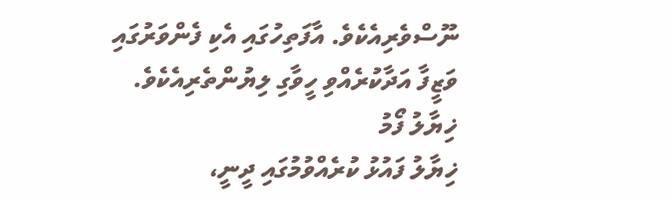ނޫސްވެރިއެކެވެ. އާފަތިހުގައި އެކި ފެންވަރުގައި ވަޒީފާ އަދާކުރެއްވި ހީވާގި ލިޔުންތެރިއެކެވެ.
ޚިޔާލު ފޯމު
ޚިޔާލު ފައުޅު ކުރެއްވުމުގައި ދީނީ،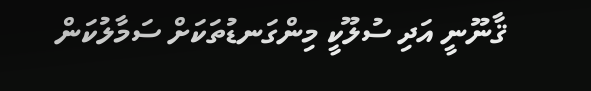ޤާނޫނީ އަދި ސުލޫކީ މިންގަނޑުތަކަށް ސަމާލުކަން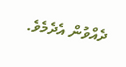ދެއްވުން އެދެމެވެ.